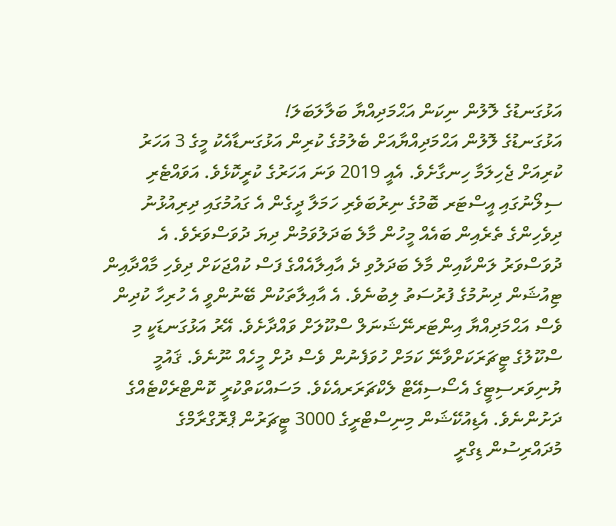އަޅުގަނޑުގެ ލޮލުން ނިކަން އަޙްމަދިއްޔާ ބަލާލަބަލަ!
އަޅުގަނޑުގެ ލޮލުން އަޙްމަދިއްޔާއަށް ބެލުމުގެ ކުރިން އަޅުގަނޑާއެކު މީގެ 3 އަހަރު ކުރިއަށް ޖެހިލަމާ ހިނގާށެވެ. އެއީ 2019 ވަނަ އަހަރުގެ ކުރީކޮޅެވެ. އަވައްޓެރި ސިލޯނުގައި އީސްޓަރ ބޮމުގެ ނިރުބަވެރި ހަމަލާ ދީގެން އެ ގައުމުގައި ދިރިއުޅުނު ދިވެހިންގެ ތެރެއިން ބައެއް މީހުން މާލެ ބަދަލުވަމުން ދިޔަ ދުވަސްވަރެވެ. އެ ދުވަސްވަރު ލަންކާއިން މާލެ ބަދަލުވި ދެ އާއިލާއެއްގެ ފަސް ކުއްޖަކަށް ދިވެހި މާއްދާއިން ޓިއުޝަން ދިނުމުގެ ފުރުސަތު ލިބުނެވެ. އެ އާއިލާތަކުން ބޭނުންވީ އެ ހުރިހާ ކުދިން ވެސް އަޙްމަދިއްޔާ އިންޓަރނޭޝަނަލް ސްކޫލަށް ވައްދާށެވެ. އޭރު އަޅުގަނޑަކީ މި ސްކޫލުގެ ޓީޗަރަކަށްވާނޭ ކަމަށް ހުވަފެނުން ވެސް ދުށް މީހެއް ނޫނެވެ. ޤައުމީ ޔުނިވަރސިޓީގެ އެސޯސިއޭޓް ލެކްޗަރަރއެކެވެ. މަސައްކަތްކުރީ ކޮންޓްރެކްޓެއްގެ ދަށުންނެވެ. އެޑިއުކޭޝަން މިނިސްޓްރީގެ 3000 ޓީޗަރުން ޕްރޮގްރާމްގެ މުދައްރިސުން ޑިގްރީ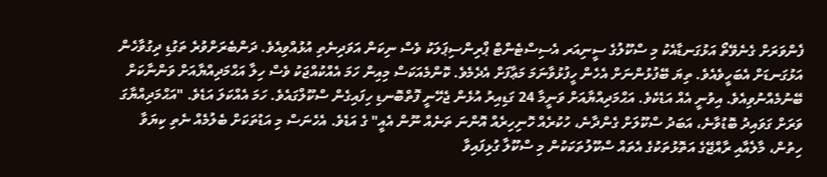ފެންވަރަށް ގެނެވޭތޯ އަޅުގަނޑާއެކު މި ސްކޫލުގެ ސީނިއަރ އެސިސްޓެންޓް ޕްރިންސިޕަލަކު ވެސް ނިކަން އަވަދިނެތި އުޅުއްވިއެވެ. ދަންބެރަށްވުރެ ތަގުޑި ދިގުވާހެން އަޅުގަނޑަށް އެބަހީވެއެވެ. ތިޔަ ބޭފުޅުންނަށް އެހެން ހީފުޅުވާނަމަ މަޢާފަށް އެދެމެވެ. ކޮންމެއަކަސް މިއިން ހަމަ އެއްކުއްޖަކު ވެސް ހިލާ އަޙްމަދިއްޔާއަށް ވަންނާކަށް ބޭނުމެއްނުވިއެވެ. އިވުނީ އެއް އަޑެކެވެ. އަޙްމަދިއްޔާއަށް ވަނީމާ 24 ގަޑިއިރު އުޅެން ޖެހޭނީ ފޮތްބޮނޑި ހިފައިގެން ސްކޫލްގައެވެ. ހަމަ އެއްކަލަ އަޑެވެ. "އަޙްމަދިއްޔާގަ ވަރަށް ގަވައިދު ބޮޑުވާނެ، އަބަދު ސްކޫލަށް ގެންދާނެ، ހުކުރެއް ހޮނިހިރެއް އޮންނަ ތަނެއް ނޫން އެއީ" ގެ އަޑެވެ. އެހެނަސް މި އަޑުތަކަށް ބެލުމެއް ނެތި ކިޔަވާ ހިތުން، މާލެއާއި ރާއްޖޭގެ އަތޮޅުތަކުގެ އެތައް ސްކޫލުތަކަކުން މި ސްކޫލާ ގުޅިފައިވާ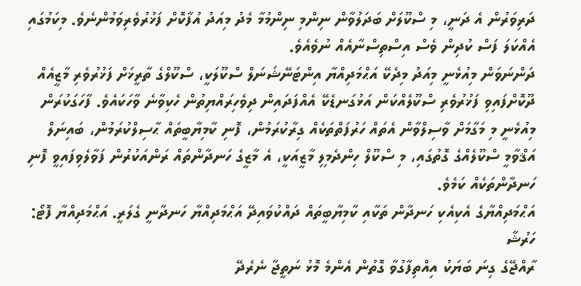ދަރިވަރުން އެ ދަނީ، މި ސްކޫލަށް ބަދަލުވާން ނިންމި ނިންމުމާ މެދު މިއަދު އުފާކޮށް ފަޚުރުވެރިވަމުންނެވެ. މިކަމުގައި އެއްކަލަ ފަސް ކުދިން ވެސް އިސްތިސްނާއެއް ނުވެއެވެ.
ދަންނަވަން މިއުޅެނީ މިއަދު މިދެކޭ އަޙްމަދިއްޔާ އިންޓަނޭޝަނަލް ސްކޫލަކީ، ސްކޫލްގެ ތާރީޚަށް ފަޚުރުވެރި މާޒީއެއް ދޫކޮށްފައިވި ފަޚުރުވެރި ސްކޫލެއްކަން އަޅުގަނޑެކޭ އެއްފަދައިން ދިވެހިރައްޔިތުން ހެކިވާނެ ވާހަކައެވެ. ފާހަގަކުރަން މިއުޅެނީ މި މަގާމަށް ވާސިލްވާން އެތައް ހަރުފަތްތަކެއް ގިރާކުރަމުން، ފޮނި ކާމިޔާބީތައް ޙާސިލްކުރަމުން، ބައިނަލް އަޤްވާމީ ސްކޫލެއްގެ ގޮތުގައި، މި ސްކޫލް ހިންދެމިލި މާޒީއަކީ، އެ މާޒީގެ ހަނދާންތައް ރަންއަކުރުން ފަވާލެވިފައިވީ ފޮނި ހަނދާންތަކެއް ކަމެވެ.
އަޙްމަދިއްޔާގެ އެކިއެކި ހަނދާން ތަކާއި ކާމިޔާބީތައް ދައްކުވައިދޭ އަޙްމަދިއްޔާ ހަނދާނީ ގެލަރީ. އަޙްމަދިއްޔާ ފޮޓޯ: ހަރުޝާ
ރާއްޖޭގެ ގިނަ ބަޔަކު އިއްތިފާގުވާ ގޮތުން އެންމެ މޮޅު ނަތީޖާ ނެރެދޭ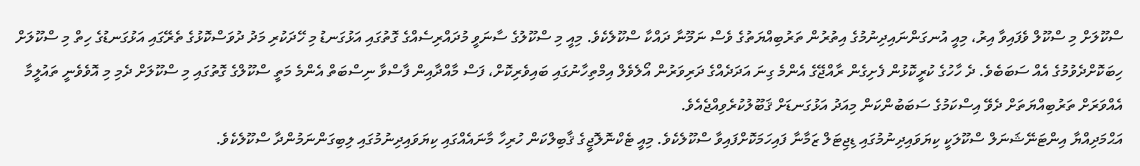ސްކޫލަށް މި ސްކޫލް ވެފައިވާ އިރު، މިއީ އުނގަންނައިދިނުމުގެ އިތުރުން ތަރުބިއްޔަތުގެ ވެސް ނަމޫނާ ދައްކާ ސްކޫލެކެވެ. މިއީ މި ސްކޫލުގެ ސާނަވީ މުދައްރިސެއްގެ ގޮތުގައި އަޅުގަނޑު މި ހޭދަކުރި މަދު ދުވަސްކޮޅުގެ ތެރޭގައި އަޅުގަނޑުގެ ހިތް މި ސްކޫލަށް ހިބަކޮށްދެވުމުގެ އެއް ސަބަބެވެ. ދެ ހާހުގެ ކުރީކޮޅުން ފެށިގެން ރާއްޖޭގެ އެންމެ ގިނަ އަދަދެއްގެ ދަރިވަރުން އޯލެވެލް އިމްތިހާނުގައި ބައިވެރިކޮށް، ފަސް މާއްދާއިން ފާސްވާ ނިސްބަތް އެންމެ މަތީ ސްކޫލްގެ ގޮތުގައި މި ސްކޫލަށް ދެމި މި އޮވެވެނީ ތައުލީމާ އެއްވަރަށް ތަރުބިއްޔަތަށް ދެވޭ އިސްކަމުގެ ސަބަބުންކަން މިއަދު އަޅުގަނޑަށް ޤަބޫލުކުރެވިއްޖެއެވެ.
އަޙްމަދިއްޔާ އިންޓަނޭޝަނަލް ސްކޫލަކީ ކިޔަވައިދިނުމުގައި ޑިޖިޓަލް ޒަމާނާ ފައިހަމަކޮށްފައިވާ ސްކޫލެކެވެ. މިއީ ޓެކްނޮލޮޖީގެ ޤާބިލްކަން ހުރިހާ މާނައެއްގައި ކިޔަވައިދިނުމުގައި ލިބިގަންނަމުންދާ ސްކޫލެކެވެ.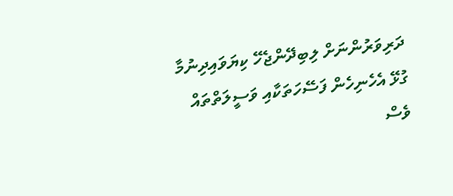ދަރިވަރުންނަށް ލިބިދޭންޖެހޭ ކިޔަވައިދިނުމާ ގުޅޭ އެހެނިހެން ފަސޭހަތަކާއި ވަސީލަތްތައް ވެސް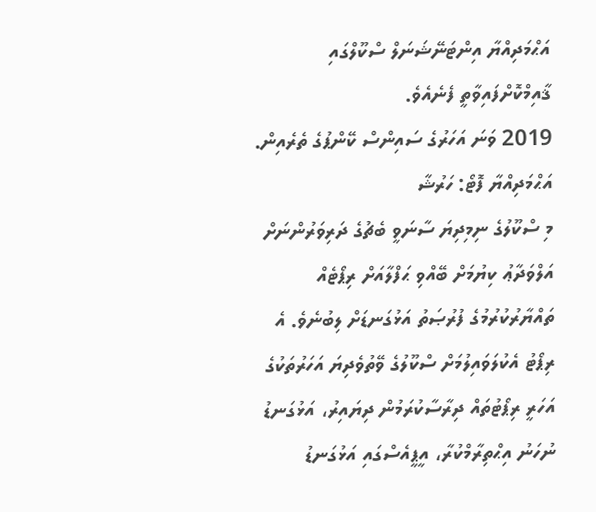އަޙްމަދިއްޔާ އިންޓަނޭޝަނަލް ސްކޫލްގައި ޤާއިމްކޮށްފައިވާތީ ފެނެއެވެ.
2019 ވަނަ އަހަރުގެ ސައިންސް ކޭންޕުގެ ތެރެއިން. އަޙްމަދިއްޔާ ފޮޓޯ: ހަރުޝާ
މި ސްކޫލުގެ ނިމިދިޔަ ސާނަވީ ބެޗުގެ ދަރިވަރުންނަށް އަލްވަދާޢު ކިޔުމަށް ބޭއްވި ޙަފްލާއަށް ރިޕޯޓެއް ތައްޔާރުކުރުމުގެ ފުރުޞަތު އަޅުގަނޑަށް ލިބުނެވެ. އެ ރިޕޯޓު އެކުލަވައިލުމަށް ސްކޫލުގެ ވޭތުވެދިޔަ އަހަރުތަކުގެ އަހަރީ ރިޕޯޓުތައް ދިރާސާކުރަމުން ދިޔައިރު، އަޅުގަނޑު ނުހަނު އިޙްތިރާމްކުރާ، އީޕީއެސްގައި އަޅުގަނޑު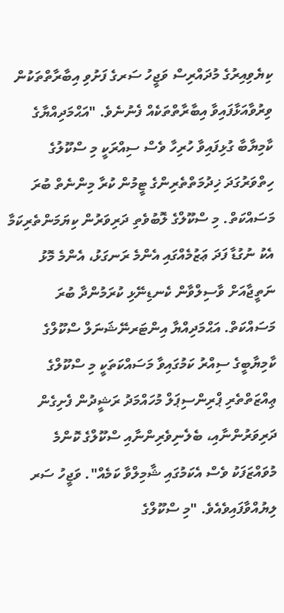ކިޔެވިއިރުގެ މުދައްރިސް ވަޖީހު ސަރގެ ފަށުވި އިބާރާތްތަކުން ވިރުވާއަޅާފައިވާ އިބާރާތްތަކެއް ފެނުނެވެ. "އަޙްމަދިއްޔާގެ ކާމިޔާބާ ގުޅިފައިވާ ހުރިހާ ވެސް ސިއްރަކީ މި ސްކޫލުގެ ހިތްވަރުގަދަ ޚިދުމަތްތެރިންގެ ޓީމުން ކުރާ މިންނެތް ބުރަ މަސައްކަތް. މި ސްކޫލްގެ ލޮބުވެތި ދަރިވަރުން ކިޔަމަންތެރިކަމާ އެކު ނުގުޑާ ފަދަ ޢަޒުމެއްގައި އެންމެ ރަނގަޅު، އެންމެ މޮޅު ނަތީޖާއަށް ވާސިލްވާން ކެނޑިނޭޅި ކުރަމުންދާ ބުރަ މަސައްކަތް. އަޙްމަދިއްޔާ އިންޓަރނޭޝަނަލް ސްކޫލްގެ ކާމިޔާބީގެ ސިއްރު ކަމުގައިވާ މަސައްކަތަކީ މި ސްކޫލްގެ ޢިއްޒަތްތެރި ޕްރިންސިޕަލް މުހައްމަދު ރަޝީދުން ފެށިގެން ދަރިވަރުންނާއި، ބެލެނިވެރިންނާއި ސްކޫލްގެ ކޮންމެ މުވައްޒަފަކު ވެސް އެކަމުގައި ޝާމިލްވާ ކަމެއް". ވަޖީހު ސަރ ލިޔުއްވާފައިވެއެވެ. "މި ސްކޫލްގެ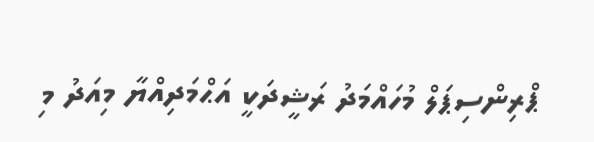ޕްރިންސިޕަލް މުހައްމަދު ރަޝީދަކީ އަޙްމަދިއްޔާ މިއަދު މި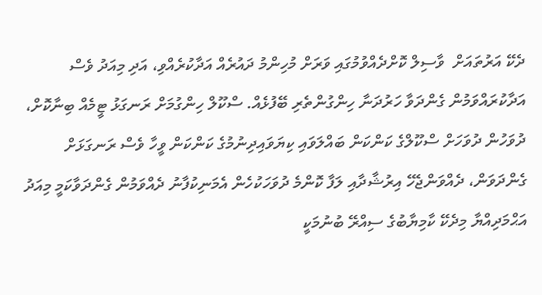ދެކޭ އަރުތައަށް  ވާސިލް ކޮށްދެއްވުމުގައި ވަރަށް މުހިންމު ދައުރެއް އަދާކުރެއްވި، އަދި މިއަދު ވެސް އަދާކުރައްވަމުން ގެންދަވާ ހަރުދަނާ ހިންގުންތެރި ބޭފުޅެއް. ސްކޫލް ހިންގުމަށް ރަނގަޅު ޓީމެއް ބިނާކޮށް، ދުވަހުން ދުވަހަށް ސްކޫލްގެ ކަންކަން ބައްލަވައި ކިޔަވައިދިނުމުގެ ކަންކަން ވީހާ ވެސް ރަނގަޅަށް ގެންދަވަން، ދެއްވަންޖެހޭ އިރުޝާދާއި ލަފާ ކޮންމެ ދުވަހަކުހެން އެމަނިކުފާނު ދެއްވަމުން ގެންދަވާކަމީ މިއަދު އަޙްމަދިއްޔާ މިދެކޭ ކާމިޔާބުގެ ސިއްރޭ ބުނުމަކީ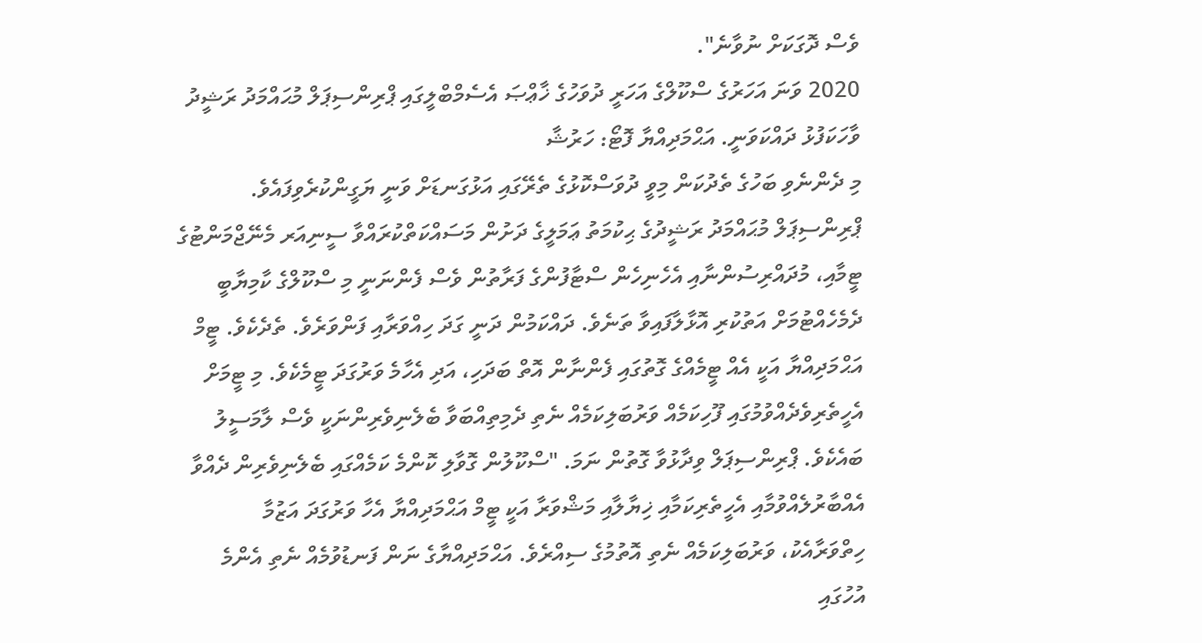ވެސް ދޮގަކަށް ނުވާނެ".
2020 ވަނަ އަހަރުގެ ސްކޫލްގެ އަހަރީ ދުވަހުގެ ޚާޢްޞަ އެސެމްބްލީގައި ޕްރިންސިޕަލް މުޙައްމަދު ރަޝީދު ވާހަކަފުޅު ދައްކަވަނީ. އަޙްމަދިއްޔާ ފޮޓޯ: ހަރުޝާ
މި ދެންނެވި ބަހުގެ ތެދުކަން މިވީ ދުވަސްކޮޅުގެ ތެރޭގައި އަޅުގަނޑަށް ވަނީ ޔަގީންކުރެވިފައެވެ. ޕްރިންސިޕަލް މުޙައްމަދު ރަޝީދުގެ ޙިކުމަތު ޢަމަލީގެ ދަށުން މަސައްކަތްކުރައްވާ ސީނިއަރ މެނޭޖްމަންޓުގެ ޓީމާއި، މުދައްރިސުންނާއި އެހެނިހެން ސްޓާފުންގެ ފަރާތުން ވެސް ފެންނަނީ މި ސްކޫލްގެ ކާމިޔާބީ ދެމެހެއްޓުމަށް އަތުކުރި އޮޅާލާފައިވާ ތަނެވެ. ދައްކަމުން ދަނީ ގަދަ ހިއްވަރާއި ފަންވަރެވެ. ތެދެކެވެ. ޓީމް އަޙްމަދިއްޔާ އަކީ އެއް ޓީމެއްގެ ގޮތުގައި ފެންނާން އޮތް ބަދަހި، އަދި އެހާމެ ވަރުގަދަ ޓީމެކެވެ. މި ޓީމަށް އެހީތެރިވެދެއްވުމުގައި ފޫހިކަމެއް ވަރުބަލިކަމެއް ނެތި ދެމިތިއްބަވާ ބެލެނިވެރިންނަކީ ވެސް ލާމަސީލު ބައެކެވެ. ޕްރިންސިޕަލް ވިދާޅުވާ ގޮތުން ނަމަ. "ސްކޫލުން ގޮވާލި ކޮންމެ ކަމެއްގައި ބެލެނިވެރިން ދެއްވާ އެއްބާރުލެއްވުމާއި އެހީތެރިކަމާއި ޚިޔާލާއި މަޝްވަރާ އަކީ ޓީމް އަޙްމަދިއްޔާ އެހާ ވަރުގަދަ އަޒުމާ ހިތްވަރާއެކު، ވަރުބަލިކަމެއް ނެތި އޮތުމުގެ ސިއްރެވެ. އަޙްމަދިއްޔާގެ ނަން ފަނޑުވުމެއް ނެތި އެންމެ އުހުގައި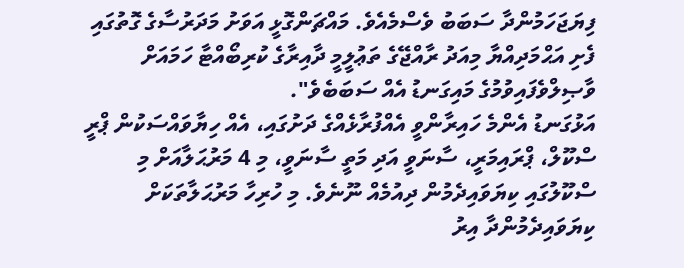ފިޔަޖަހަމުންދާ ސަބަބު ވެސްމެއެވެ. މައްޗަންގޮޅީ އަވަށު މަދަރުސާގެ ގޮތުގައި ފެށި އަޙްމަދިއްޔާ މިއަދު ރާއްޖޭގެ ތަޢުލީމީ ދާއިރާގެ ކުރިބޯއްޓާ ހަމައަށް ވާޞިލްވެފައިވުމުގެ މައިގަނޑު އެއް ސަބަބެވެ".
އަޅުގަނޑު އެންމެ ހައިރާންވީ އެއްފުރާޅެއްގެ ދަށުގައި، އެއް ހިޔާވައްސަކުން ޕްރީ ސްކޫލް، ޕްރައިމަރީ، ސާނަވީ އަދި މަތީ ސާނަވީ، މި 4 މަރުޙަލާއަށް މި ސްކޫލުގައި ކިޔަވައިދެމުން ދިއުމެއް ނޫނެވެ. މި ހުރިހާ މަރުޙަލާތަކަށް  ކިޔަވައިދެމުންދާ އިރު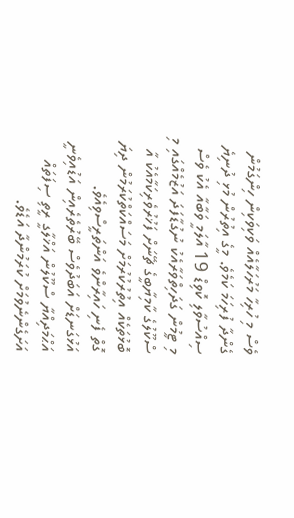ވެސް މި ހުރިހާ މަރުހަލާއެއް ވަކިވަކިން ހިންގަމުން ގެންދާ ފުރިހަމަ ކަމެވެ. މީގެ އިތުރުން މުޅި ދުނިޔެ ސިއްސުވާލި ކޮވިޑް 19 އާލަމީ ވަބާއާ އެކު ވެސް މި ޓީމުން ގަދަހިތްވަރާއެކު ނުގުޑާފަދަ އަޒުމެއްގައި މި ސްކޫލުގެ ކާމިޔާބީގެ ޗޭނަށް ފަޚުރުވެރިކަމާއެކު އާ ބޮޅުތަކެއް އިތުރުކުރުމަށް މަސައްކަތްކުރަމުން ދިޔަ ގޮތް ފެނި ހައިރާންވެ އަންތަރީސްވިއެވެ.
އަޅުގަނޑަށް އަބަދުވެސް ބޭރުތެރެއިން އަޑުއިވެނީ އަޙްމަދިއްޔާ ސްކޫލުން އަޚްލާގީ ރީތި ސިފަތައް އަށަގެންނެވުމަށް ކުރަމުންދާ އަޑެވެ.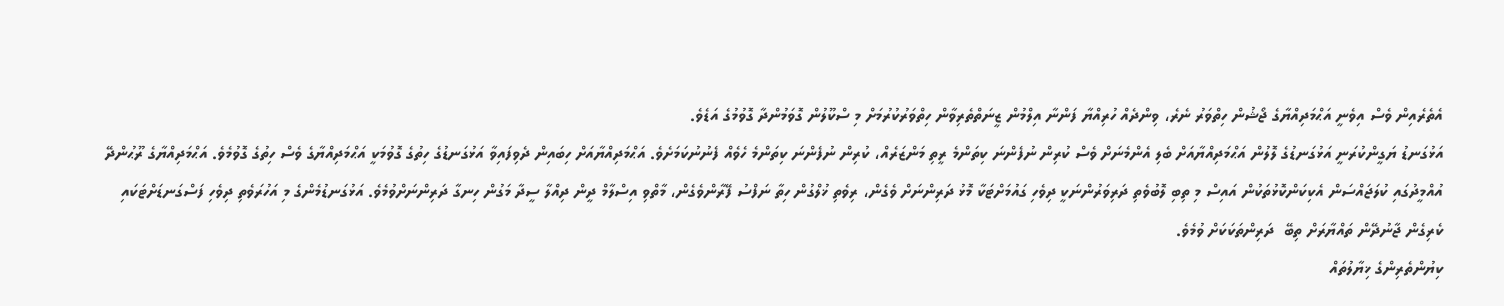އެތެރެއިން ވެސް އިވެނީ އަޙްމަދިއްޔާގެ ޖޯޝުން ހިތްވަރު ނެރެ، ވިންދެއް ހުރިއްޔާ ފަންނާ އިލްމުން ޒީނަތްތެރިވާން ހިތްވަރުކުރުމަށް މި ސްކޫލުން ގޮވަމުންދާ ގޮވުމުގެ އަޑެވެ.
އަޅުގަނޑު ޔަގީންކުރަނީ އަޅުގަނޑުގެ ލޮލުން އަޙްމަދިއްޔާއަށް ބެލި އެންމެނަށް ވެސް ކުރިން ނުފެންނަ ކިތަންމެ ރީތި މަންޒަރެއް، ކުރިން ނުފެންނަ ކިތަންމެ ހެވެއް ފެނުނުކަމަށެވެ. އަޙްމަދިއްޔާއަށް ހިބައިން ދެވިފައިވާ އަޅުގަނޑުގެ ހިތުގެ ގޮވުމަކީ އަޙްމަދިއްޔާގެ ވެސް ހިތުގެ ގޮވުމެވެ. އަޙްމަދިއްޔާގެ ރޫޙުންދޭ އުއްމީދުގައި ކުލަޖައްސަން އެކިކަންކޮޅުތަކުން އައިސް މި ތިބި ލޮބުވެތި ދަރިވަރުންނަކީ ދިވެހި ގައުމަށްޓަކާ މޮޅު ދަރިންނަށް ވެގެން، ރިވެތި ޚުލްގުން ހިތާ ނަފްސު ފޭރާންވެގެން، މާތްވި އިސްލާމް ދީން ދިއްލާ ސީދާ މަގުން ހިނގާ ދަރިންނަށްވުމެވެ. އަޅުގަނޑުމެންގެ މި އަހުރަވެތި ދިވެހި ފަސްގަނޑަށްޓަކައި ކެރިގެން ޖާނުދޭން ތައްޔާރަށް ތިބޭ  ދަރިންތަކަކަށް ވުމެވެ.
ކިޔުންތެރިންގެ ޚިޔާލުތައް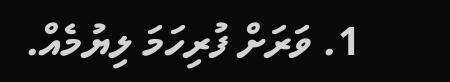1. ވަރަށް ފުރިހަމަ ލިޔުމެއް.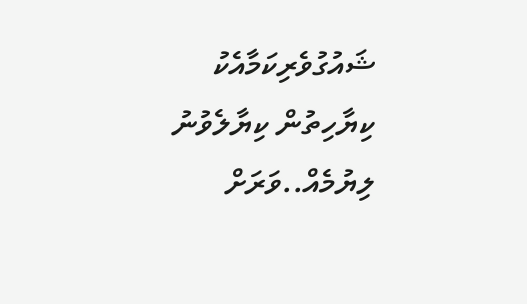ޝައުގުވެރިކަމާއެކު ކިޔާހިތުން ކިޔާލެވުނު ލިޔުމެއް..ވަރަށް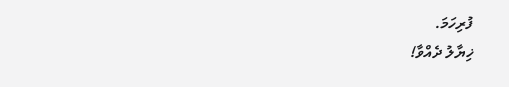ފުރިހަމަ.
ޚިޔާލު ދެއްވާ!